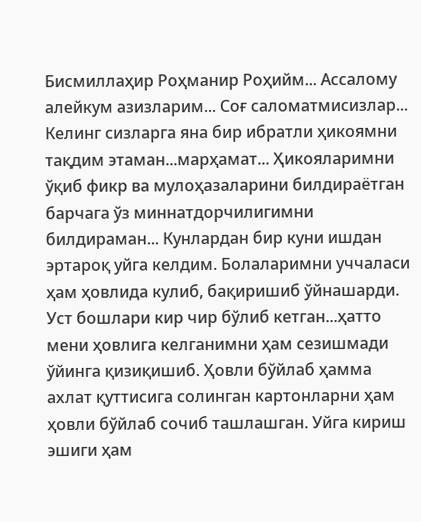Бисмиллаҳир Роҳманир Роҳийм... Ассалому алейкум азизларим... Соғ саломатмисизлар... Келинг сизларга яна бир ибратли ҳикоямни тақдим этаман...марҳамат... Ҳикояларимни ўқиб фикр ва мулоҳазаларини билдираётган барчага ўз миннатдорчилигимни билдираман... Кунлардан бир куни ишдан эртароқ уйга келдим. Болаларимни уччаласи ҳам ҳовлида кулиб, бақиришиб ўйнашарди. Уст бошлари кир чир бўлиб кетган...ҳатто мени ҳовлига келганимни ҳам сезишмади ўйинга қизиқишиб. Ҳовли бўйлаб ҳамма ахлат қуттисига солинган картонларни ҳам ҳовли бўйлаб сочиб ташлашган. Уйга кириш эшиги ҳам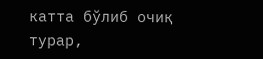катта бўлиб очиқ турар,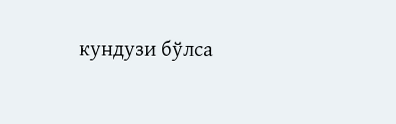кундузи бўлса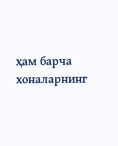ҳам барча хоналарнинг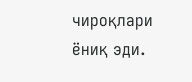чироқлари ёниқ эди.